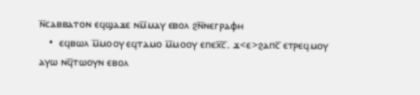ⲛ̅ⲥⲁⲃⲃⲁⲧⲟⲛ ⲉϥϣⲁϫⲉ ⲛⲙ̅ⲙⲁⲩ ⲉⲃⲟⲗ ϩⲛ̅ⲛⲉⲅⲣⲁⲫⲏ
    •  ⲉϥⲃⲱⲗ ⲙ̅ⲙⲟⲟⲩ ⲉϥⲧⲁⲙⲟ ⲙ̅ⲙⲟⲟⲩ ⲉⲡⲉⲭ̅ⲥ̅. ϫ<ⲉ>ϩⲁⲡⲥ̅ ⲉⲧⲣⲉϥⲙⲟⲩ ⲁⲩⲱ ⲛϥ̅ⲧⲱⲟⲩⲛ ⲉⲃⲟⲗ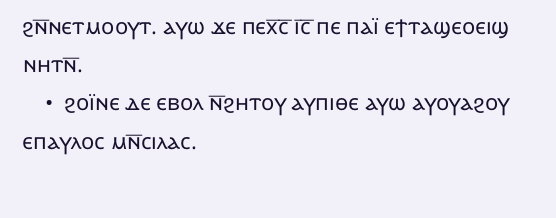ϩⲛ̅ⲛⲉⲧⲙⲟⲟⲩⲧ. ⲁⲩⲱ ϫⲉ ⲡⲉⲭ̅ⲥ̅ ⲓ̅ⲥ̅ ⲡⲉ ⲡⲁⲓ̈ ⲉϯⲧⲁϣⲉⲟⲉⲓϣ ⲛⲏⲧⲛ̅.
    •  ϩⲟⲓ̈ⲛⲉ ⲇⲉ ⲉⲃⲟⲗ ⲛ̅ϩⲏⲧⲟⲩ ⲁⲩⲡⲓⲑⲉ ⲁⲩⲱ ⲁⲩⲟⲩⲁϩⲟⲩ ⲉⲡⲁⲩⲗⲟⲥ ⲙⲛ̅ⲥⲓⲗⲁⲥ.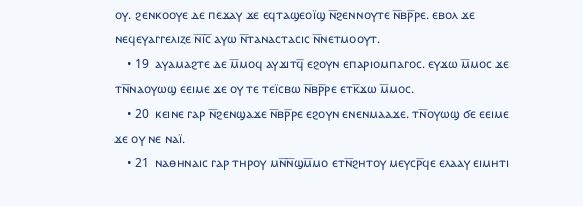ⲟⲩ. ϩⲉⲛⲕⲟⲟⲩⲉ ⲇⲉ ⲡⲉϫⲁⲩ ϫⲉ ⲉϥⲧⲁϣⲉⲟⲓ̈ϣ ⲛ̅ϩⲉⲛⲛⲟⲩⲧⲉ ⲛ̅ⲃⲣ̅ⲣⲉ. ⲉⲃⲟⲗ ϫⲉ ⲛⲉϥⲉⲩⲁⲅⲅⲉⲗⲓⲍⲉ ⲛ̅ⲓ̅ⲥ̅ ⲁⲩⲱ ⲛ̅ⲧⲁⲛⲁⲥⲧⲁⲥⲓⲥ ⲛ̅ⲛⲉⲧⲙⲟⲟⲩⲧ.
    • 19  ⲁⲩⲁⲙⲁϩⲧⲉ ⲇⲉ ⲙ̅ⲙⲟϥ ⲁⲩϫⲓⲧϥ̅ ⲉϩⲟⲩⲛ ⲉⲡⲁⲣⲓⲟⲙⲡⲁⲅⲟⲥ. ⲉⲩϫⲱ ⲙ̅ⲙⲟⲥ ϫⲉ ⲧⲛ̅ⲛⲁⲟⲩⲱϣ ⲉⲉⲓⲙⲉ ϫⲉ ⲟⲩ ⲧⲉ ⲧⲉⲓ̈ⲥⲃⲱ ⲛ̅ⲃⲣ̅ⲣⲉ ⲉⲧⲕ̅ϫⲱ ⲙ̅ⲙⲟⲥ.
    • 20  ⲕⲉⲓⲛⲉ ⲅⲁⲣ ⲛ̅ϩⲉⲛϣⲁϫⲉ ⲛ̅ⲃⲣ̅ⲣⲉ ⲉϩⲟⲩⲛ ⲉⲛⲉⲛⲙⲁⲁϫⲉ. ⲧⲛ̅ⲟⲩⲱϣ ϭⲉ ⲉⲉⲓⲙⲉ ϫⲉ ⲟⲩ ⲛⲉ ⲛⲁⲓ̈.
    • 21  ⲛⲁⲑⲏⲛⲁⲓⲥ ⲅⲁⲣ ⲧⲏⲣⲟⲩ ⲙⲛ̅ⲛ̅ϣⲙ̅ⲙⲟ ⲉⲧⲛ̅ϩⲏⲧⲟⲩ ⲙⲉⲩⲥⲣ̅ϥⲉ ⲉⲗⲁⲁⲩ ⲉⲓⲙⲏⲧⲓ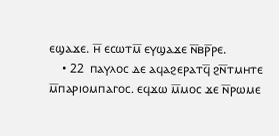ⲉϣⲁϫⲉ. ⲏ̅ ⲉⲥⲱⲧⲙ̅ ⲉⲩϣⲁϫⲉ ⲛ̅ⲃⲣ̅ⲣⲉ.
    • 22  ⲡⲁⲩⲗⲟⲥ ⲇⲉ ⲁϥⲁϩⲉⲣⲁⲧϥ̅ ϩⲛ̅ⲧⲙⲏⲧⲉ ⲙ̅ⲡⲁⲣⲓⲟⲙⲡⲁⲅⲟⲥ. ⲉϥϫⲱ ⲙ̅ⲙⲟⲥ ϫⲉ ⲛ̅ⲣⲱⲙⲉ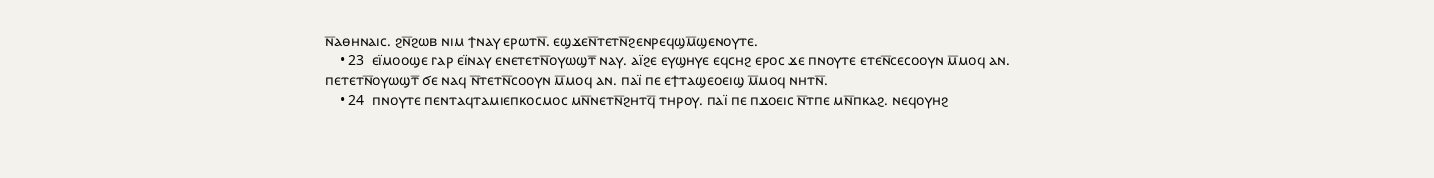ⲛ̅ⲁⲑⲏⲛⲁⲓⲥ. ϩⲛ̅ϩⲱⲃ ⲛⲓⲙ ϯⲛⲁⲩ ⲉⲣⲱⲧⲛ̅. ⲉϣϫⲉⲛ̅ⲧⲉⲧⲛ̅ϩⲉⲛⲣⲉϥϣⲙ̅ϣⲉⲛⲟⲩⲧⲉ.
    • 23  ⲉⲓ̈ⲙⲟⲟϣⲉ ⲅⲁⲣ ⲉⲓ̈ⲛⲁⲩ ⲉⲛⲉⲧⲉⲧⲛ̅ⲟⲩⲱϣⲧ̅ ⲛⲁⲩ. ⲁⲓ̈ϩⲉ ⲉⲩϣⲏⲩⲉ ⲉϥⲥⲏϩ ⲉⲣⲟⲥ ϫⲉ ⲡⲛⲟⲩⲧⲉ ⲉⲧⲉⲛ̅ⲥⲉⲥⲟⲟⲩⲛ ⲙ̅ⲙⲟϥ ⲁⲛ. ⲡⲉⲧⲉⲧⲛ̅ⲟⲩⲱϣⲧ̅ ϭⲉ ⲛⲁϥ ⲛ̅ⲧⲉⲧⲛ̅ⲥⲟⲟⲩⲛ ⲙ̅ⲙⲟϥ ⲁⲛ. ⲡⲁⲓ̈ ⲡⲉ ⲉϯⲧⲁϣⲉⲟⲉⲓϣ ⲙ̅ⲙⲟϥ ⲛⲏⲧⲛ̅.
    • 24  ⲡⲛⲟⲩⲧⲉ ⲡⲉⲛⲧⲁϥⲧⲁⲙⲓⲉⲡⲕⲟⲥⲙⲟⲥ ⲙⲛ̅ⲛⲉⲧⲛ̅ϩⲏⲧϥ̅ ⲧⲏⲣⲟⲩ. ⲡⲁⲓ̈ ⲡⲉ ⲡϫⲟⲉⲓⲥ ⲛ̅ⲧⲡⲉ ⲙⲛ̅ⲡⲕⲁϩ. ⲛⲉϥⲟⲩⲏϩ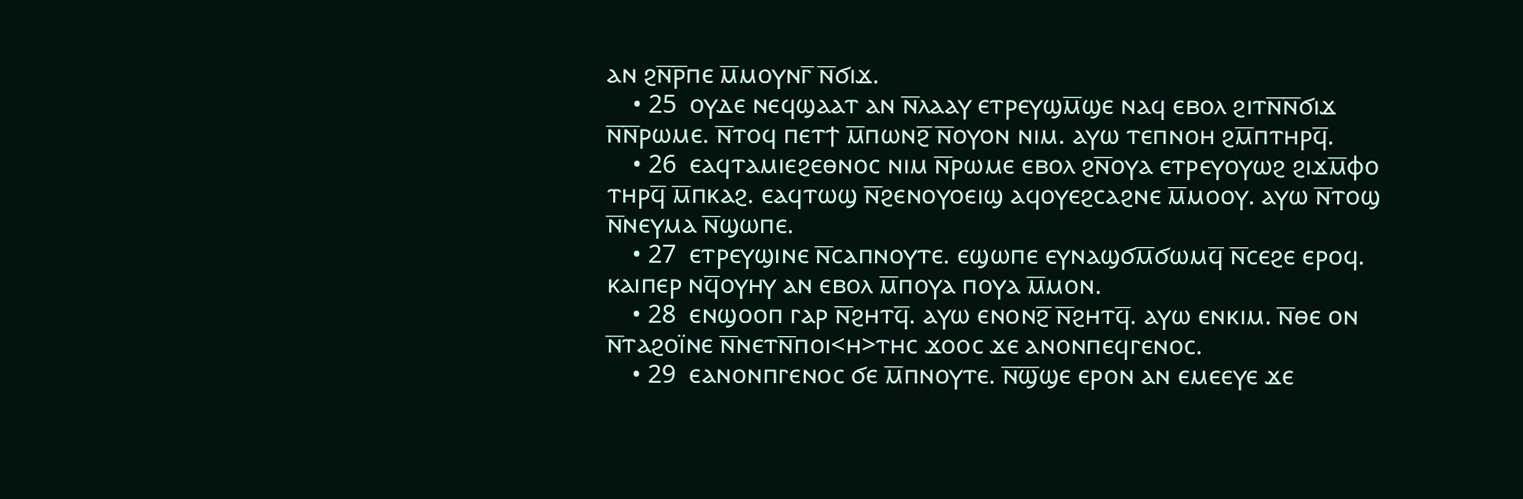ⲁⲛ ϩⲛ̅ⲣ̅ⲡⲉ ⲙ̅ⲙⲟⲩⲛⲅ̅ ⲛ̅ϭⲓϫ.
    • 25  ⲟⲩⲇⲉ ⲛⲉϥϣⲁⲁⲧ ⲁⲛ ⲛ̅ⲗⲁⲁⲩ ⲉⲧⲣⲉⲩϣⲙ̅ϣⲉ ⲛⲁϥ ⲉⲃⲟⲗ ϩⲓⲧⲛ̅ⲛ̅ϭⲓϫ ⲛ̅ⲛ̅ⲣⲱⲙⲉ. ⲛ̅ⲧⲟϥ ⲡⲉⲧϯ ⲙ̅ⲡⲱⲛϩ̅ ⲛ̅ⲟⲩⲟⲛ ⲛⲓⲙ. ⲁⲩⲱ ⲧⲉⲡⲛⲟⲏ ϩⲙ̅ⲡⲧⲏⲣϥ̅.
    • 26  ⲉⲁϥⲧⲁⲙⲓⲉϩⲉⲑⲛⲟⲥ ⲛⲓⲙ ⲛ̅ⲣⲱⲙⲉ ⲉⲃⲟⲗ ϩⲛ̅ⲟⲩⲁ ⲉⲧⲣⲉⲩⲟⲩⲱϩ ϩⲓϫⲙ̅ⲫⲟ ⲧⲏⲣϥ̅ ⲙ̅ⲡⲕⲁϩ. ⲉⲁϥⲧⲱϣ ⲛ̅ϩⲉⲛⲟⲩⲟⲉⲓϣ ⲁϥⲟⲩⲉϩⲥⲁϩⲛⲉ ⲙ̅ⲙⲟⲟⲩ. ⲁⲩⲱ ⲛ̅ⲧⲟϣ ⲛ̅ⲛⲉⲩⲙⲁ ⲛ̅ϣⲱⲡⲉ.
    • 27  ⲉⲧⲣⲉⲩϣⲓⲛⲉ ⲛ̅ⲥⲁⲡⲛⲟⲩⲧⲉ. ⲉϣⲱⲡⲉ ⲉⲩⲛⲁϣϭⲙ̅ϭⲱⲙϥ̅ ⲛ̅ⲥⲉϩⲉ ⲉⲣⲟϥ. ⲕⲁⲓⲡⲉⲣ ⲛϥ̅ⲟⲩⲏⲩ ⲁⲛ ⲉⲃⲟⲗ ⲙ̅ⲡⲟⲩⲁ ⲡⲟⲩⲁ ⲙ̅ⲙⲟⲛ.
    • 28  ⲉⲛϣⲟⲟⲡ ⲅⲁⲣ ⲛ̅ϩⲏⲧϥ̅. ⲁⲩⲱ ⲉⲛⲟⲛϩ̅ ⲛ̅ϩⲏⲧϥ̅. ⲁⲩⲱ ⲉⲛⲕⲓⲙ. ⲛ̅ⲑⲉ ⲟⲛ ⲛ̅ⲧⲁϩⲟⲓ̈ⲛⲉ ⲛ̅ⲛⲉⲧⲛ̅ⲡⲟⲓ<ⲏ>ⲧⲏⲥ ϫⲟⲟⲥ ϫⲉ ⲁⲛⲟⲛⲡⲉϥⲅⲉⲛⲟⲥ.
    • 29  ⲉⲁⲛⲟⲛⲡⲅⲉⲛⲟⲥ ϭⲉ ⲙ̅ⲡⲛⲟⲩⲧⲉ. ⲛ̅ϣ̅ϣⲉ ⲉⲣⲟⲛ ⲁⲛ ⲉⲙⲉⲉⲩⲉ ϫⲉ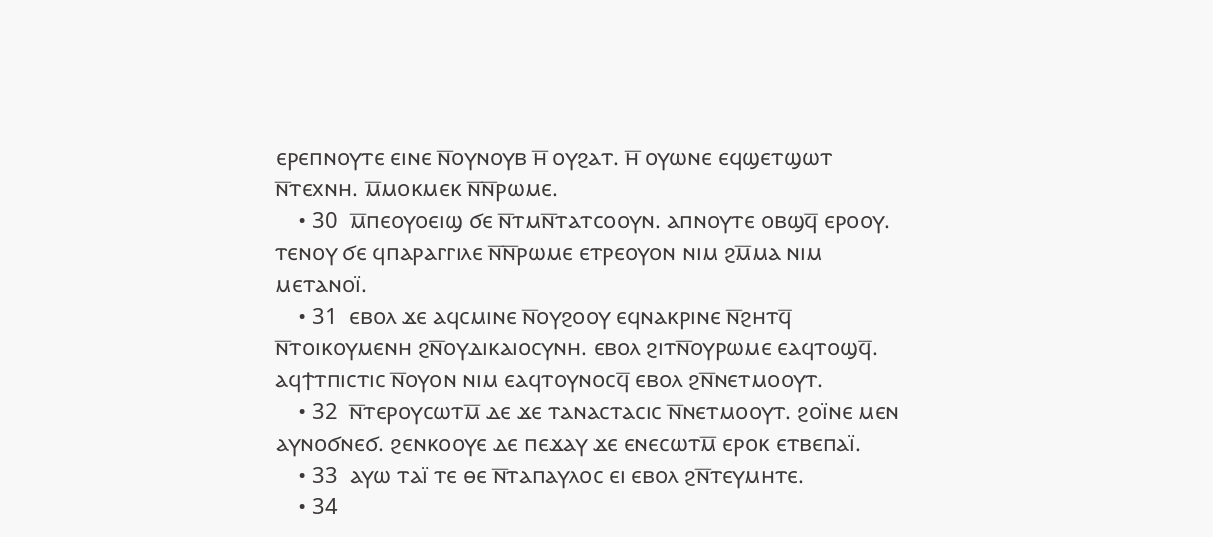ⲉⲣⲉⲡⲛⲟⲩⲧⲉ ⲉⲓⲛⲉ ⲛ̅ⲟⲩⲛⲟⲩⲃ ⲏ̅ ⲟⲩϩⲁⲧ. ⲏ̅ ⲟⲩⲱⲛⲉ ⲉϥϣⲉⲧϣⲱⲧ ⲛ̅ⲧⲉⲭⲛⲏ. ⲙ̅ⲙⲟⲕⲙⲉⲕ ⲛ̅ⲛ̅ⲣⲱⲙⲉ.
    • 30  ⲙ̅ⲡⲉⲟⲩⲟⲉⲓϣ ϭⲉ ⲛ̅ⲧⲙⲛ̅ⲧⲁⲧⲥⲟⲟⲩⲛ. ⲁⲡⲛⲟⲩⲧⲉ ⲟⲃϣϥ̅ ⲉⲣⲟⲟⲩ. ⲧⲉⲛⲟⲩ ϭⲉ ϥⲡⲁⲣⲁⲅⲅⲓⲗⲉ ⲛ̅ⲛ̅ⲣⲱⲙⲉ ⲉⲧⲣⲉⲟⲩⲟⲛ ⲛⲓⲙ ϩⲙ̅ⲙⲁ ⲛⲓⲙ ⲙⲉⲧⲁⲛⲟⲓ̈.
    • 31  ⲉⲃⲟⲗ ϫⲉ ⲁϥⲥⲙⲓⲛⲉ ⲛ̅ⲟⲩϩⲟⲟⲩ ⲉϥⲛⲁⲕⲣⲓⲛⲉ ⲛ̅ϩⲏⲧϥ̅ ⲛ̅ⲧⲟⲓⲕⲟⲩⲙⲉⲛⲏ ϩⲛ̅ⲟⲩⲇⲓⲕⲁⲓⲟⲥⲩⲛⲏ. ⲉⲃⲟⲗ ϩⲓⲧⲛ̅ⲟⲩⲣⲱⲙⲉ ⲉⲁϥⲧⲟϣϥ̅. ⲁϥϯⲧⲡⲓⲥⲧⲓⲥ ⲛ̅ⲟⲩⲟⲛ ⲛⲓⲙ ⲉⲁϥⲧⲟⲩⲛⲟⲥϥ̅ ⲉⲃⲟⲗ ϩⲛ̅ⲛⲉⲧⲙⲟⲟⲩⲧ.
    • 32  ⲛ̅ⲧⲉⲣⲟⲩⲥⲱⲧⲙ̅ ⲇⲉ ϫⲉ ⲧⲁⲛⲁⲥⲧⲁⲥⲓⲥ ⲛ̅ⲛⲉⲧⲙⲟⲟⲩⲧ. ϩⲟⲓ̈ⲛⲉ ⲙⲉⲛ ⲁⲩⲛⲟϭⲛⲉϭ. ϩⲉⲛⲕⲟⲟⲩⲉ ⲇⲉ ⲡⲉϫⲁⲩ ϫⲉ ⲉⲛⲉⲥⲱⲧⲙ̅ ⲉⲣⲟⲕ ⲉⲧⲃⲉⲡⲁⲓ̈.
    • 33  ⲁⲩⲱ ⲧⲁⲓ̈ ⲧⲉ ⲑⲉ ⲛ̅ⲧⲁⲡⲁⲩⲗⲟⲥ ⲉⲓ ⲉⲃⲟⲗ ϩⲛ̅ⲧⲉⲩⲙⲏⲧⲉ.
    • 34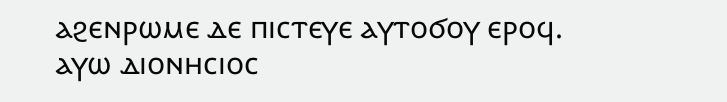ⲁϩⲉⲛⲣⲱⲙⲉ ⲇⲉ ⲡⲓⲥⲧⲉⲩⲉ ⲁⲩⲧⲟϭⲟⲩ ⲉⲣⲟϥ. ⲁⲩⲱ ⲇⲓⲟⲛⲏⲥⲓⲟⲥ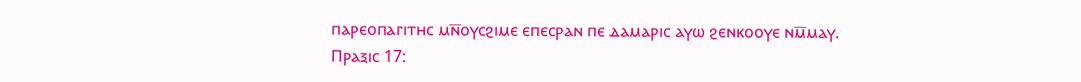ⲡⲁⲣⲉⲟⲡⲁⲅⲓⲧⲏⲥ ⲙⲛ̅ⲟⲩⲥϩⲓⲙⲉ ⲉⲡⲉⲥⲣⲁⲛ ⲡⲉ ⲇⲁⲙⲁⲣⲓⲥ ⲁⲩⲱ ϩⲉⲛⲕⲟⲟⲩⲉ ⲛⲙ̅ⲙⲁⲩ.
Ⲡⲣⲁⲝⲓⲥ 17: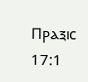Ⲡⲣⲁⲝⲓⲥ 17:1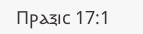Ⲡⲣⲁⲝⲓⲥ 17:1